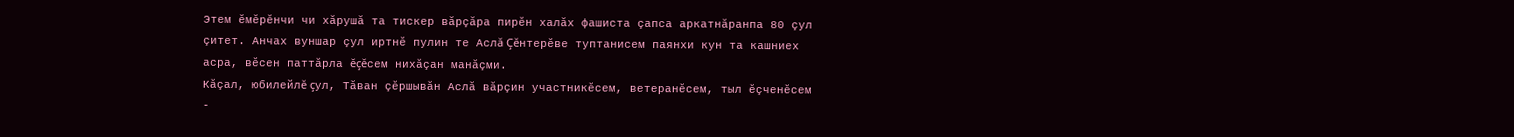Этем ĕмĕрĕнчи чи хăрушă та тискер вăрçăра пирĕн халăх фашиста çапса аркатнăранпа 80 çул çитет. Анчах вуншар çул иртнĕ пулин те Аслă Çĕнтерĕве туптанисем паянхи кун та кашниех асра, вĕсен паттăрла ĕçĕсем нихăçан манăçми.
Кăçал, юбилейлĕ çул, Тăван çĕршывăн Аслă вăрçин участникĕсем, ветеранĕсем, тыл ĕçченĕсем -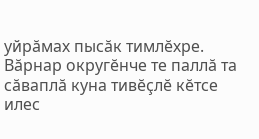уйрăмах пысăк тимлĕхре.
Вăрнар округĕнче те паллă та сăваплă куна тивĕçлĕ кĕтсе илес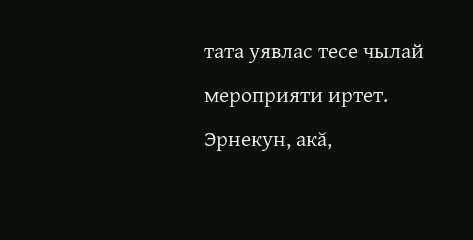тата уявлас тесе чылай мероприяти иртет. Эрнекун, акă,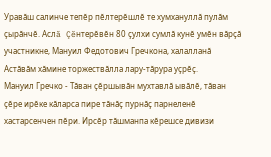Уравăш салинче тепĕр пĕлтерĕшлĕ те хумхануллă пулăм çырăнчĕ. Аслă Çĕнтерĕвĕн 80 çулхи сумлă кунĕ умĕн вăрçă участникне, Мануил Федотович Гречкона, халалланă Астăвăм хăмине торжествăлла лару-тăрура уçрĕç.
Мануил Гречко - Тăван çĕршывăн мухтавлă ывăлĕ, тăван çĕре ирĕке кăларса пире тăнăç пурнăç парнеленĕ хастарсенчен пĕри. Ирсĕр тăшманпа кĕрешсе дивизи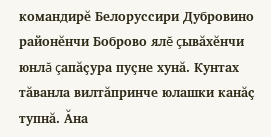командирĕ Белоруссири Дубровино районĕнчи Боброво ялĕ çывăхĕнчи юнлă çапăçура пуçне хунă. Кунтах тăванла вилтăпринче юлашки канăç тупнă. Ăна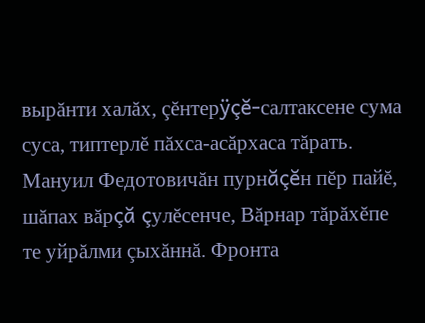вырăнти халăх, çĕнтерÿçĕ-салтаксене сума суса, типтерлĕ пăхса-асăрхаса тăрать.
Мануил Федотовичăн пурнăçĕн пĕр пайĕ, шăпах вăрçă çулĕсенче, Вăрнар тăрăхĕпе те уйрăлми çыхăннă. Фронта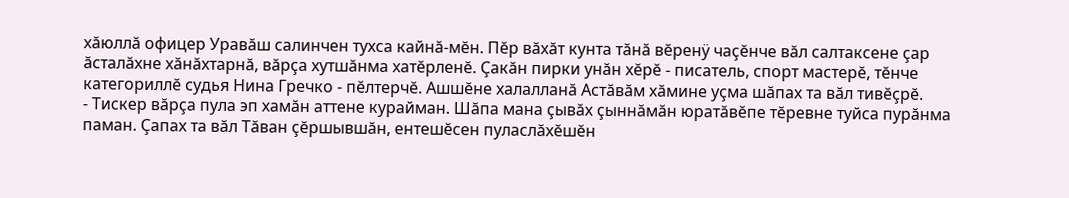хăюллă офицер Уравăш салинчен тухса кайнă-мĕн. Пĕр вăхăт кунта тăнă вĕренÿ чаçĕнче вăл салтаксене çар ăсталăхне хăнăхтарнă, вăрçа хутшăнма хатĕрленĕ. Çакăн пирки унăн хĕрĕ - писатель, спорт мастерĕ, тĕнче категориллĕ судья Нина Гречко - пĕлтерчĕ. Ашшĕне халалланă Астăвăм хăмине уçма шăпах та вăл тивĕçрĕ.
- Тискер вăрçа пула эп хамăн аттене курайман. Шăпа мана çывăх çыннăмăн юратăвĕпе тĕревне туйса пурăнма паман. Çапах та вăл Тăван çĕршывшăн, ентешĕсен пуласлăхĕшĕн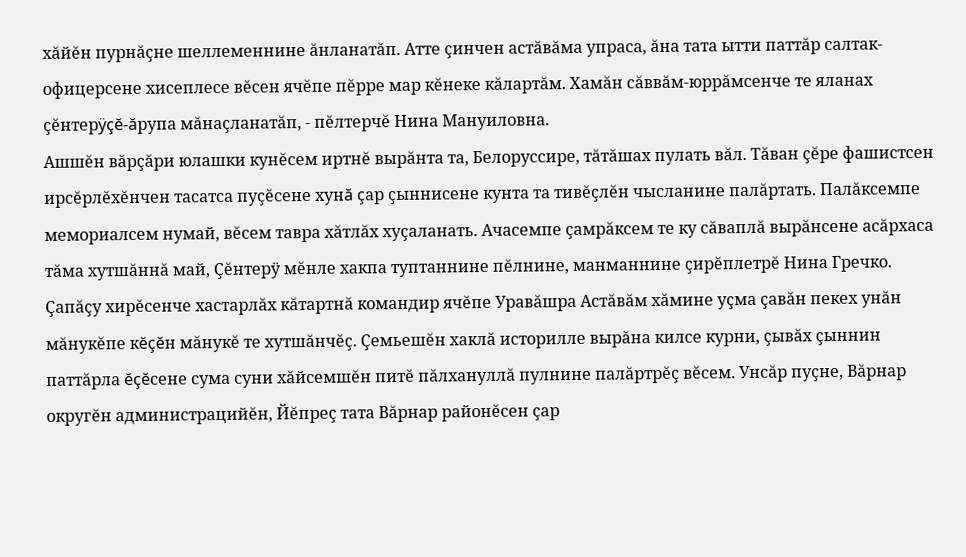хăйĕн пурнăçне шеллеменнине ăнланатăп. Атте çинчен астăвăма упраса, ăна тата ытти паттăр салтак-офицерсене хисеплесе вĕсен ячĕпе пĕрре мар кĕнеке кăлартăм. Хамăн сăввăм-юррăмсенче те яланах çĕнтерÿçĕ-ăрупа мăнаçланатăп, - пĕлтерчĕ Нина Мануиловна.
Ашшĕн вăрçăри юлашки кунĕсем иртнĕ вырăнта та, Белоруссире, тăтăшах пулать вăл. Тăван çĕре фашистсен ирсĕрлĕхĕнчен тасатса пуçĕсене хунă çар çыннисене кунта та тивĕçлĕн чысланине палăртать. Палăксемпе мемориалсем нумай, вĕсем тавра хăтлăх хуçаланать. Ачасемпе çамрăксем те ку сăваплă вырăнсене асăрхаса тăма хутшăннă май, Çĕнтерÿ мĕнле хакпа туптаннине пĕлнине, манманнине çирĕплетрĕ Нина Гречко.
Çапăçу хирĕсенче хастарлăх кăтартнă командир ячĕпе Уравăшра Астăвăм хăмине уçма çавăн пекех унăн мăнукĕпе кĕçĕн мăнукĕ те хутшăнчĕç. Çемьешĕн хаклă историлле вырăна килсе курни, çывăх çыннин паттăрла ĕçĕсене сума суни хăйсемшĕн питĕ пăлхануллă пулнине палăртрĕç вĕсем. Унсăр пуçне, Вăрнар округĕн администрацийĕн, Йĕпреç тата Вăрнар районĕсен çар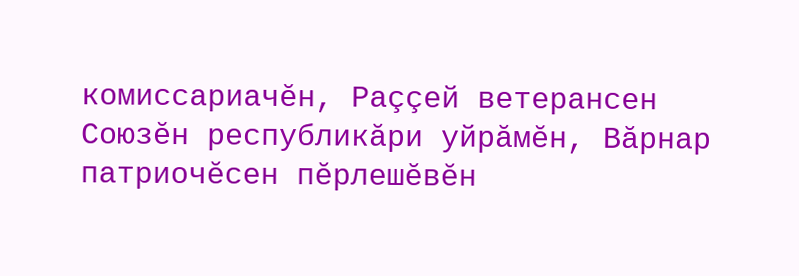комиссариачĕн, Раççей ветерансен Союзĕн республикăри уйрăмĕн, Вăрнар патриочĕсен пĕрлешĕвĕн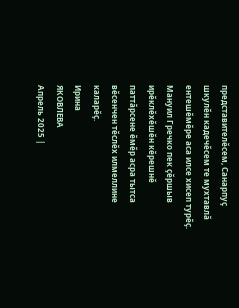представителĕсем, Санарпуç шкулĕн кадечĕсем те мухтавлă ентешĕмĕре аса илсе хисеп турĕç. Мануил Гречко пек çĕршыв ирĕклĕхĕшĕн кĕрешнĕ паттăрсене ĕмĕр асра тытса вĕсенчен тĕслĕх илмеллине каларĕç.
Ирина
ЯКОВЛЕВА
Апрель 2025 |